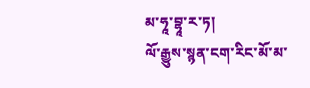མ་ཧཱ་བྷཱ་ར་ཏ།
ལོ་རྒྱུས་སྙན་ངག་རིང་མོ་མ་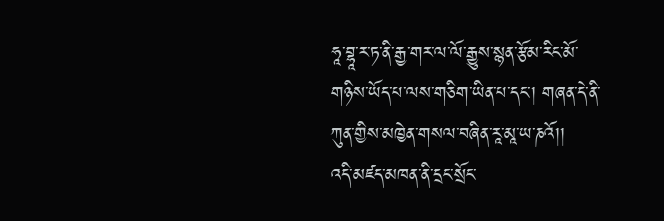ཧཱ་བྷཱ་ར་ཏ་ནི་རྒྱ་གར་ལ་ལོ་རྒྱུས་སྙན་རྩོམ་རིང་མོ་གཉིས་ཡོད་པ་ལས་གཅིག་ཡིན་པ་དང་། གཞན་དེ་ནི་ཀུན་གྱིས་མཁྱེན་གསལ་བཞིན་རཱ་མཱ་ཡ་ཎའོ།།
འདི་མཛད་མཁན་ནི་དྲང་སྲོང་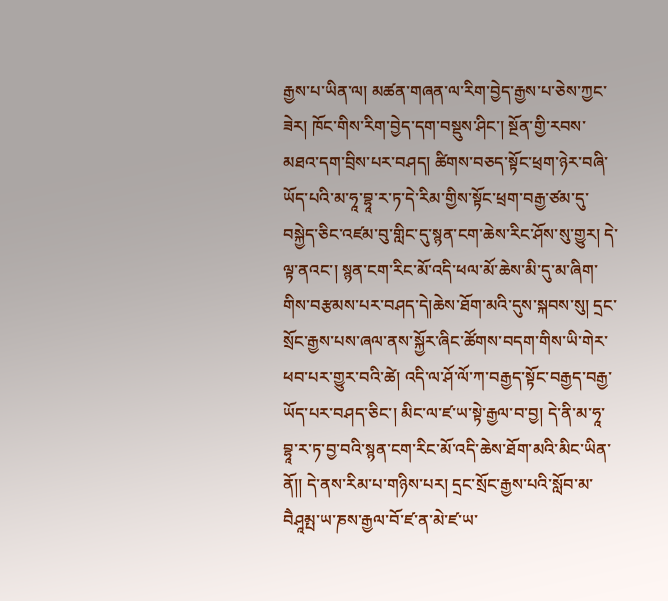རྒྱས་པ་ཡིན་ལ། མཚན་གཞན་ལ་རིག་བྱེད་རྒྱས་པ་ཅེས་ཀྱང་ཟེར། ཁོང་གིས་རིག་བྱེད་དག་བསྡུས་ཤིང་། སྔོན་གྱི་རབས་མཐའ་དག་བྲིས་པར་བཤད། ཚིགས་བཅད་སྟོང་ཕྲག་ཉེར་བཞི་ཡོད་པའི་མ་ཧཱ་བྷཱ་ར་ཏ་དེ་རིམ་གྱིས་སྟོང་ཕྲག་བརྒྱ་ཙམ་དུ་བསྐྱེད་ཅིང་འཛམ་བུ་གླིང་དུ་སྙན་ངག་ཆེས་རིང་ཤོས་སུ་གྱུར། དེ་ལྟ་ནའང་། སྙན་ངག་རིང་མོ་འདི་ཕལ་མོ་ཆེས་མི་དུ་མ་ཞིག་གིས་བརྩམས་པར་བཤད་དེ།ཆེས་ཐོག་མའི་དུས་སྐབས་སུ། དྲང་སྲོང་རྒྱས་པས་ཞལ་ནས་སྐྱོར་ཞིང་ཚོགས་བདག་གིས་ཡི་གེར་ཕབ་པར་གྱུར་བའི་ཚེ། འདི་ལ་ཤོ་ལོ་ཀ་བརྒྱད་སྟོང་བརྒྱད་བརྒྱ་ཡོད་པར་བཤད་ཅིང་། མིང་ལ་ཛ་ཡ་སྟེ་རྒྱལ་བ་བྱ། དེ་ནི་མ་ཧཱ་བྷཱ་ར་ཏ་བྱ་བའི་སྙན་ངག་རིང་མོ་འདི་ཆེས་ཐོག་མའི་མིང་ཡིན་ནོ།། དེ་ནས་རིམ་པ་གཉིས་པར། དྲང་སྲོང་རྒྱས་པའི་སློབ་མ་བཻཤཱམྤ་ཡ་ཎས་རྒྱལ་བོ་ཛ་ན་མེ་ཛ་ཡ་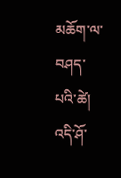མཆོག་ལ་བཤད་པའི་ཚེ། འདི་ཤོ་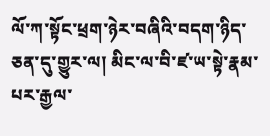ལོ་ཀ་སྟོང་ཕྲག་ཉེར་བཞིའི་བདག་ཉིད་ཅན་དུ་གྱུར་ལ། མིང་ལ་བི་ཛ་ཡ་སྟེ་རྣམ་པར་རྒྱལ་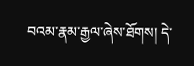བའམ་རྣམ་རྒྱལ་ཞེས་ཐོགས། དེ་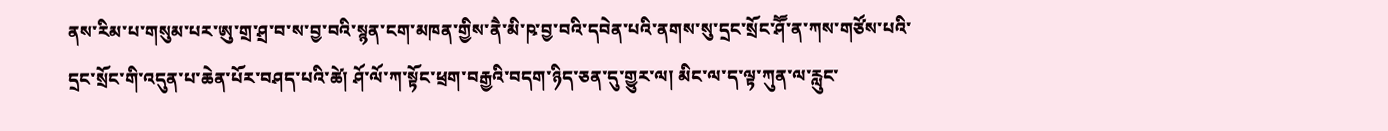ནས་རིམ་པ་གསུམ་པར་ཨུ་གྲ་ཤྲ་བ་ས་བྱ་བའི་སྙན་ངག་མཁན་གྱིས་ནཻ་མི་ཥ་བྱ་བའི་དབེན་པའི་ནགས་སུ་དྲང་སྲོང་ཤཽ་ན་ཀས་གཙོས་པའི་དྲང་སྲོང་གི་འདུན་པ་ཆེན་པོར་བཤད་པའི་ཚེ། ཤོ་ལོ་ཀ་སྟོང་ཕྲག་བརྒྱའི་བདག་ཉིད་ཅན་དུ་གྱུར་ལ། མིང་ལ་ད་ལྟ་ཀུན་ལ་རླུང་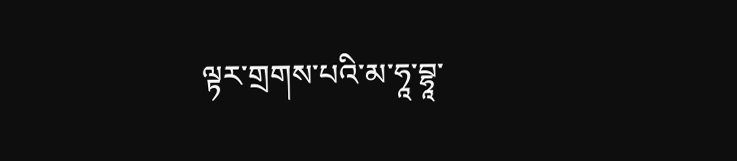ལྟར་གྲགས་པའི་མ་ཧཱ་བྷཱ་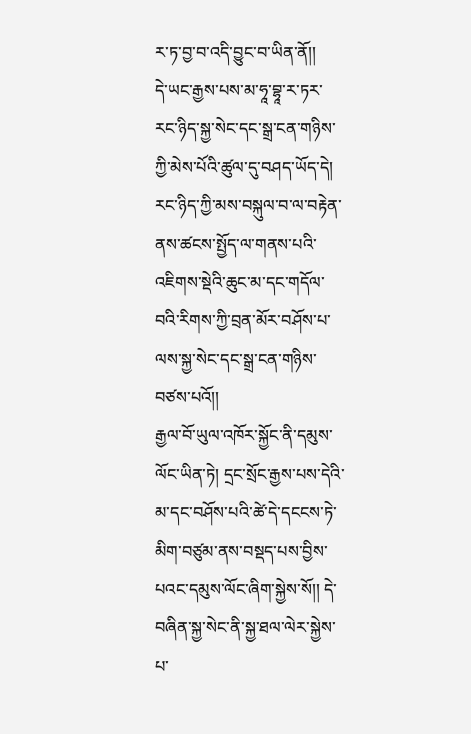ར་ཏ་བྱ་བ་འདི་བྱུང་བ་ཡིན་ནོ།།
དེ་ཡང་རྒྱས་པས་མ་ཧཱ་བྷཱ་ར་ཏར་རང་ཉིད་སྐྱ་སེང་དང་སྒྲ་ངན་གཉིས་ཀྱི་མེས་པོའི་ཚུལ་དུ་བཤད་ཡོད་དེ། རང་ཉིད་ཀྱི་མས་བསྐུལ་བ་ལ་བརྟེན་ནས་ཚངས་སྤྱོད་ལ་གནས་པའི་འཇིགས་སྡེའི་ཆུང་མ་དང་གདོལ་བའི་རིགས་ཀྱི་བྲན་མོར་བཤོས་པ་ལས་སྐྱ་སེང་དང་སྒྲ་ངན་གཉིས་བཙས་པའོ།།
རྒྱལ་བོ་ཡུལ་འཁོར་སྐྱོང་ནི་དམུས་ལོང་ཡིན་ཏེ། དྲང་སྲོང་རྒྱས་པས་དེའི་མ་དང་བཤོས་པའི་ཚེ་དེ་དངངས་ཏེ་མིག་བཙུམ་ནས་བསྡད་པས་བྱིས་པའང་དམུས་ལོང་ཞིག་སྐྱེས་སོ།། དེ་བཞིན་སྐྱ་སེང་ནི་སྐྱ་ཐལ་ལེར་སྐྱེས་པ་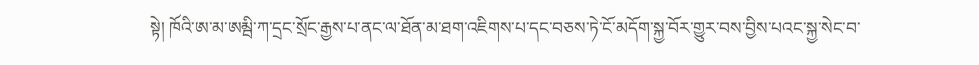སྟེ། ཁོའི་ཨ་མ་ཨམྦི་ཀ་དྲང་སྲོང་རྒྱས་པ་ནང་ལ་ཐོན་མ་ཐག་འཇིགས་པ་དང་བཅས་ཏེ་ངོ་མདོག་སྐྱ་བོར་གྱུར་བས་བྱིས་པའང་སྐྱ་སེང་བ་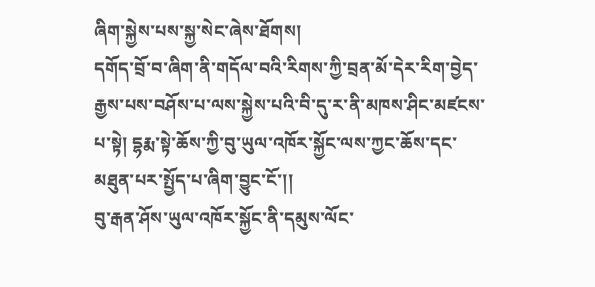ཞིག་སྐྱེས་པས་སྐྱ་སེང་ཞེས་ཐོགས།
དགོད་བྲོ་བ་ཞིག་ནི་གདོལ་བའི་རིགས་ཀྱི་བྲན་མོ་དེར་རིག་བྱེད་རྒྱས་པས་བཤོས་པ་ལས་སྐྱེས་པའི་བི་དུ་ར་ནི་མཁས་ཤིང་མཛངས་པ་སྟེ། དྷརྨ་སྟེ་ཆོས་ཀྱི་བུ་ཡུལ་འཁོར་སྐྱོང་ལས་ཀྱང་ཆོས་དང་མཐུན་པར་སྤྱོད་པ་ཞིག་བྱུང་ངོ་།།
བུ་རྒན་ཤོས་ཡུལ་འཁོར་སྐྱོང་ནི་དམུས་ལོང་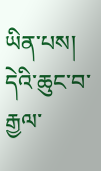ཡིན་པས། དེའི་ཆུང་བ་རྒྱལ་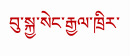བུ་སྐྱ་སེང་རྒྱལ་ཁྲིར་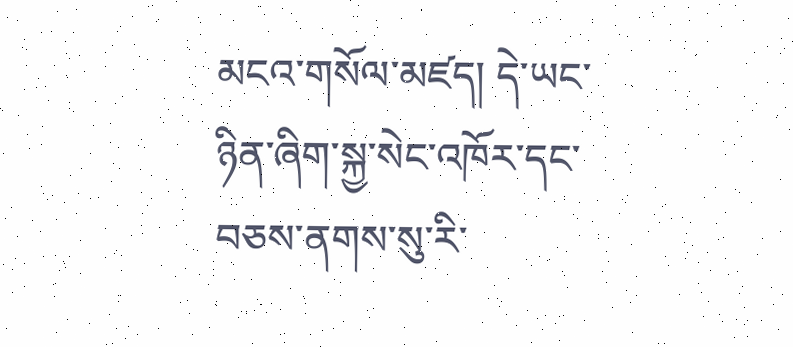མངའ་གསོལ་མཛད། དེ་ཡང་ཉིན་ཞིག་སྐྱ་སེང་འཁོར་དང་བཅས་ནགས་སུ་རི་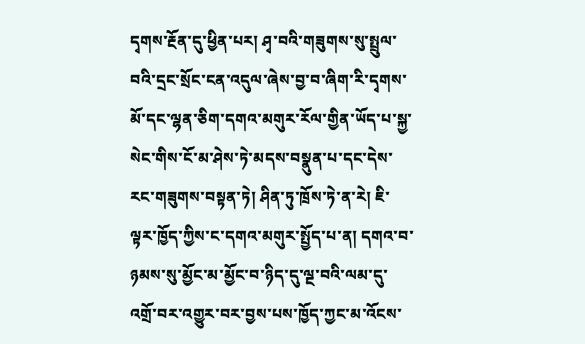དྭགས་རྔོན་དུ་ཕྱིན་པར། ཤྭ་བའི་གཟུགས་སུ་སྤྲུལ་བའི་དྲང་སྲོང་ངན་འདུལ་ཞེས་བྱ་བ་ཞིག་རི་དྭགས་མོ་དང་ལྷན་ཅིག་དགའ་མགུར་རོལ་གྱིན་ཡོད་པ་སྐྱ་སེང་གིས་ངོ་མ་ཤེས་ཏེ་མདས་བསྣུན་པ་དང་དེས་རང་གཟུགས་བསྟན་ཏེ། ཤིན་ཏུ་ཁྲོས་ཏེ་ན་རེ། ཇི་ལྟར་ཁྱོད་ཀྱིས་ང་དགའ་མགུར་སྤྱོད་པ་ན། དགའ་བ་ཉམས་སུ་མྱོང་མ་མྱོང་བ་ཉིད་དུ་ལྔ་བའི་ལམ་དུ་འགྲོ་བར་འགྱུར་བར་བྱས་པས་ཁྱོད་ཀྱང་མ་འོངས་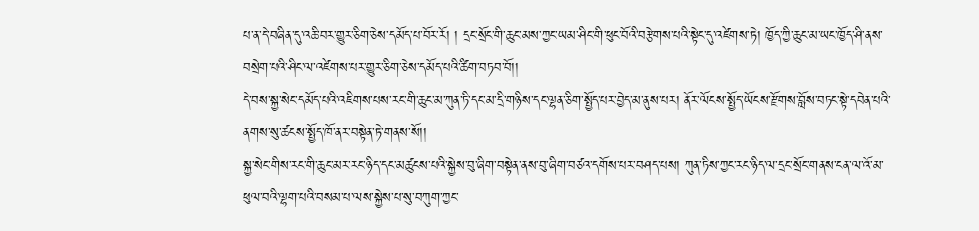པ་ན་དེ་བཞིན་དུ་འཆི་བར་གྱུར་ཅིག་ཅེས་དམོད་པ་བོར་རོ། ། དྲང་སྲོང་གི་ཆུང་མས་ཀྱང་ཡམ་ཤིང་གི་ཕུང་བོའི་བརྩེགས་པའི་སྟེང་དུ་འཛེགས་ཏེ། ཁྱོད་ཀྱི་ཆུང་མ་ཡང་ཁྱོད་ཤི་ནས་བསྲེག་པའི་ཤིང་ལ་འཛེགས་པར་གྱུར་ཅིག་ཅེས་དམོད་པའི་ཚིག་བཏབ་བོ།།
དེ་བས་སྐྱ་སེང་དམོད་པའི་འཇིགས་པས་རང་གི་ཆུང་མ་ཀུན་ཏི་དང་མ་དྲི་གཉིས་དང་ལྷན་ཅིག་སྤྱོད་པར་བྱེད་མ་ནུས་པར། ནོར་ལོངས་སྤྱོད་ཡོངས་རྫོགས་བློས་བཏང་སྟེ་དབེན་པའི་ནགས་སུ་ཚངས་སྤྱོད་ཁོ་ནར་བསྟེན་ཏེ་གནས་སོ།།
སྐྱ་སེང་གིས་རང་གི་ཆུང་མར་རང་ཉིད་དང་མཚུངས་པའི་སྐྱེས་བུ་ཞིག་བསྟེན་ནས་བུ་ཞིག་བཙའ་དགོས་པར་བཤད་པས། ཀུན་ཏིས་ཀྱང་རང་ཉིད་ལ་དྲང་སྲོང་གནས་ངན་ལ་འོ་མ་ཕུལ་བའི་ལྷག་པའི་བསམ་པ་ལས་སྐྱེས་པ་སུ་བཀུག་ཀྱང་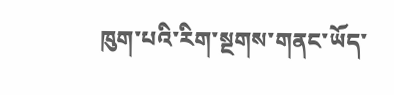ཁུག་པའི་རིག་སྔགས་གནང་ཡོད་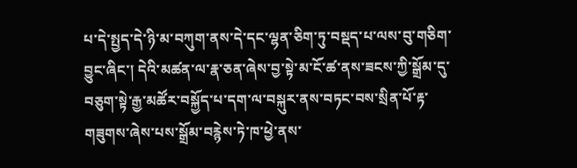པ་དེ་སྤྱད་དེ་ཉི་མ་བཀུག་ནས་དེ་དང་ལྷན་ཅིག་ཏུ་བསྡད་པ་ལས་བུ་གཅིག་བྱུང་ཞིང་། དེའི་མཚན་ལ་རྣ་ཅན་ཞེས་བྱ་སྟེ་མ་ངོ་ཚ་ནས་ཟངས་ཀྱི་སྒྲོམ་དུ་བཅུག་སྟེ་རྒྱ་མཚོར་བསྐྱོད་པ་དག་ལ་བསྐུར་ནས་བཏང་བས་སྲིན་པོ་རྟ་གཟུགས་ཞེས་པས་སྒྲོམ་བརྙེས་ཏེ་ཁ་ཕྱེ་ནས་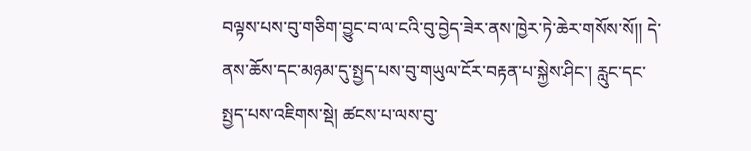བལྟས་པས་བུ་གཅིག་བྱུང་བ་ལ་ངའི་བུ་བྱེད་ཟེར་ནས་ཁྱེར་ཏེ་ཆེར་གསོས་སོ།། དེ་ནས་ཆོས་དང་མཉམ་དུ་སྤྱད་པས་བུ་གཡུལ་ངོར་བརྟན་པ་སྐྱེས་ཤིང་། རླུང་དང་སྤྱད་པས་འཇིགས་སྡེ། ཚངས་པ་ལས་བུ་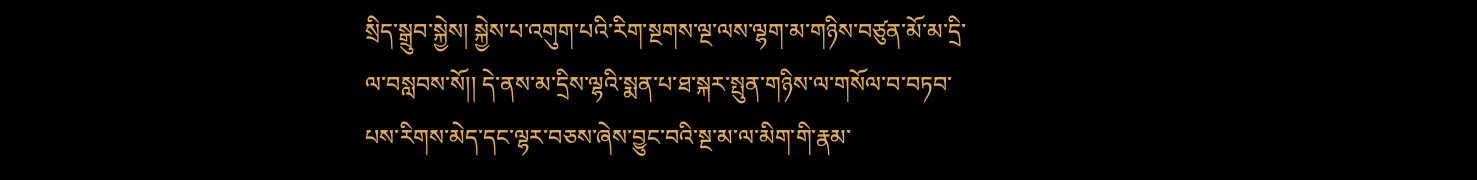སྲིད་སྒྲུབ་སྐྱེས། སྐྱེས་པ་འགུག་པའི་རིག་སྔགས་ལྔ་ལས་ལྷག་མ་གཉིས་བཙུན་མོ་མ་དྲི་ལ་བསླབས་སོ།། དེ་ནས་མ་དྲིས་ལྷའི་སྨན་པ་ཐ་སྐར་སྤུན་གཉིས་ལ་གསོལ་བ་བཏབ་པས་རིགས་མེད་དང་ལྷར་བཅས་ཞེས་བྱུང་བའི་སྔ་མ་ལ་མིག་གི་རྣམ་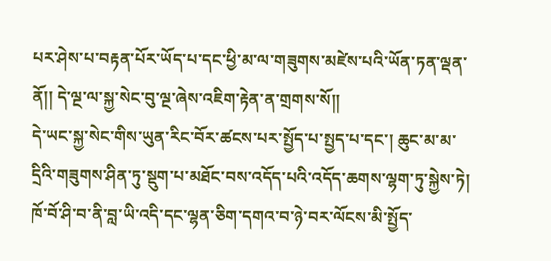པར་ཤེས་པ་བརྟན་པོར་ཡོད་པ་དང་ཕྱི་མ་ལ་གཟུགས་མཛེས་པའི་ཡོན་ཏན་ལྡན་ནོ།། དེ་ལྔ་ལ་སྐྱ་སེང་བུ་ལྔ་ཞེས་འཇིག་རྟེན་ན་གྲགས་སོ།།
དེ་ཡང་སྐྱ་སེང་གིས་ཡུན་རིང་བོར་ཚངས་པར་སྤྱོད་པ་སྤྱད་པ་དང་། ཆུང་མ་མ་དྲིའི་གཟུགས་ཤིན་ཏུ་སྡུག་པ་མཐོང་བས་འདོད་པའི་འདོད་ཆགས་ལྷག་ཏུ་སྐྱེས་ཏེ། ཁོ་བོ་ཤི་བ་ནི་བླ་ཡི་འདི་དང་ལྷན་ཅིག་དགའ་བ་ཉེ་བར་ལོངས་མི་སྤྱོད་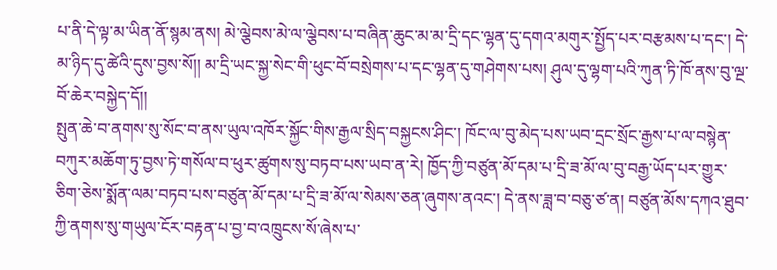པ་ནི་དེ་ལྟ་མ་ཡིན་ནོ་སྙམ་ནས། མེ་ལྕེབས་མེ་ལ་ལྕེབས་པ་བཞིན་ཆུང་མ་མ་དྲི་དང་ལྷན་དུ་དགའ་མགུར་སྤྱོད་པར་བརྩམས་པ་དང་། དེ་མ་ཉིད་དུ་ཚེའི་དུས་བྱས་སོ།། མ་དྲི་ཡང་སྐྱ་སེང་གི་ཕུང་བོ་བསྲེགས་པ་དང་ལྷན་དུ་གཤེགས་པས། ཤུལ་དུ་ལྷག་པའི་ཀུན་ཏི་ཁོ་ནས་བུ་ལྔ་བོ་ཆེར་བསྐྱེད་དོ།།
སྤུན་ཆེ་བ་ནགས་སུ་སོང་བ་ནས་ཡུལ་འཁོར་སྐྱོང་གིས་རྒྱལ་སྲིད་བསྐྱངས་ཤིང་། ཁོང་ལ་བུ་མེད་པས་ཡབ་དྲང་སྲོང་རྒྱས་པ་ལ་བསྙེན་བཀུར་མཆོག་ཏུ་བྱས་ཏེ་གསོལ་བ་ཕུར་ཚུགས་སུ་བཏབ་པས་ཡབ་ན་རེ། ཁྱོད་ཀྱི་བཙུན་མོ་དམ་པ་དྲི་ཟ་མོ་ལ་བུ་བརྒྱ་ཡོད་པར་གྱུར་ཅིག་ཅེས་སྨོན་ལམ་བཏབ་པས་བཙུན་མོ་དམ་པ་དྲི་ཟ་མོ་ལ་སེམས་ཅན་ཞུགས་ནའང་། དེ་ནས་ཟླ་བ་བཅུ་ཙ་ན། བཙུན་མོས་དཀའ་ཐུབ་ཀྱི་ནགས་སུ་གཡུལ་ངོར་བརྟན་པ་བྱ་བ་འཁྲུངས་སོ་ཞེས་པ་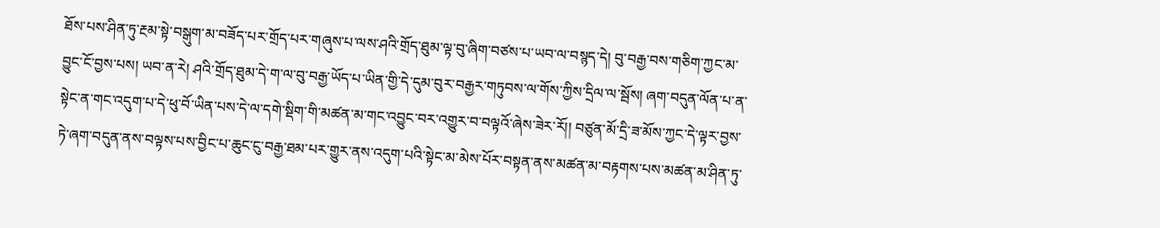ཐོས་པས་ཤིན་ཏུ་རྔམ་སྟེ་བསྒུག་མ་བཟོད་པར་གྲོད་པར་གཞུས་པ་ལས་ཤའི་གྲོད་ཐུམ་ལྟ་བུ་ཞིག་བཙས་པ་ཡབ་ལ་བསྙད་དེ། བུ་བརྒྱ་བས་གཅིག་ཀྱང་མ་བྱུང་ངོ་བྱས་པས། ཡབ་ན་རེ། ཤའི་གྲོད་ཐུམ་དེ་ག་ལ་བུ་བརྒྱ་ཡོད་པ་ཡིན་གྱི་དེ་དུམ་བུར་བརྒྱར་གཏུབས་ལ་གོས་ཀྱིས་དྲིལ་ལ་སྦོས། ཞག་བདུན་ལོན་པ་ན་སྟེང་ན་གང་འདུག་པ་དེ་ཕུ་བོ་ཡིན་པས་དེ་ལ་དགེ་སྡིག་གི་མཚན་མ་གང་འབྱུང་བར་འགྱུར་བ་བལྟའོ་ཞེས་ཟེར་རོ།། བཙུན་མོ་དྲི་ཟ་མོས་ཀྱང་དེ་ལྟར་བྱས་ཏེ་ཞག་བདུན་ནས་བལྟས་པས་བྱིང་པ་ཆུང་ངུ་བརྒྱ་ཐམ་པར་གྱུར་ནས་འདུག་པའི་སྟེང་མ་མེས་པོར་བསྟན་ནས་མཚན་མ་བརྟགས་པས་མཚན་མ་ཤིན་ཏུ་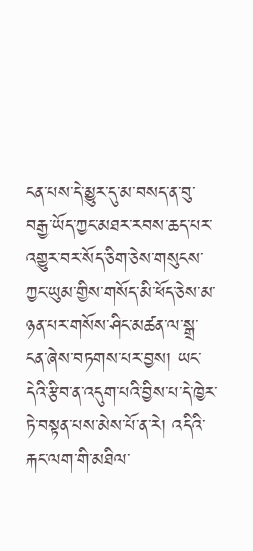ངན་པས་དེ་མྱུར་དུ་མ་བསད་ན་བུ་བརྒྱ་ཡོད་ཀྱང་མཐར་རབས་ཆད་པར་འགྱུར་བར་སོད་ཅིག་ཅེས་གསུངས་ཀྱང་ཡུམ་གྱིས་གསོད་མི་ཕོད་ཅེས་མ་ཉན་པར་གསོས་ཤིང་མཚན་ལ་སྒྲ་ངན་ཞེས་བཏགས་པར་བྱས། ཡང་དེའི་རྩིབ་ན་འདུག་པའི་བྱིས་པ་དེ་ཁྱེར་ཏེ་བསྟན་པས་མེས་པོ་ན་རེ། འདིའི་རྐང་ལག་གི་མཐིལ་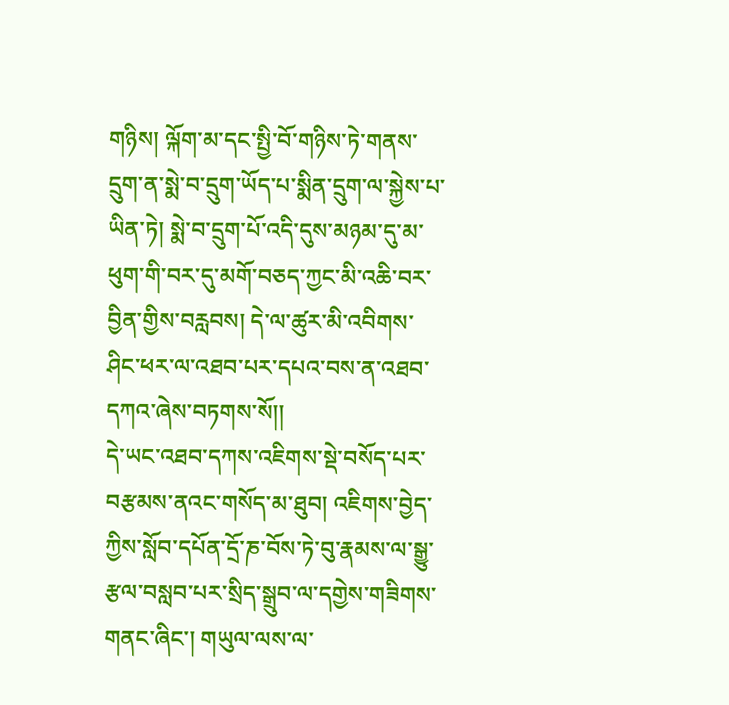གཉིས། ལྐོག་མ་དང་སྤྱི་བོ་གཉིས་ཏེ་གནས་དྲུག་ན་སྨེ་བ་དྲུག་ཡོད་པ་སྨིན་དྲུག་ལ་སྐྱེས་པ་ཡིན་ཏེ། སྨེ་བ་དྲུག་པོ་འདི་དུས་མཉམ་དུ་མ་ཕུག་གི་བར་དུ་མགོ་བཅད་ཀྱང་མི་འཆི་བར་བྱིན་གྱིས་བརླབས། དེ་ལ་ཚུར་མི་འབིགས་ཤིང་ཕར་ལ་འཐབ་པར་དཔའ་བས་ན་འཐབ་དཀའ་ཞེས་བཏགས་སོ།།
དེ་ཡང་འཐབ་དཀས་འཇིགས་སྡེ་བསོད་པར་བརྩམས་ནའང་གསོད་མ་ཐུབ། འཇིགས་བྱེད་ཀྱིས་སློབ་དཔོན་དྲོ་ཎ་བོས་ཏེ་བུ་རྣམས་ལ་སྒྱུ་རྩལ་བསླབ་པར་སྲིད་སྒྲུབ་ལ་དགྱེས་གཟིགས་གནང་ཞིང་། གཡུལ་ལས་ལ་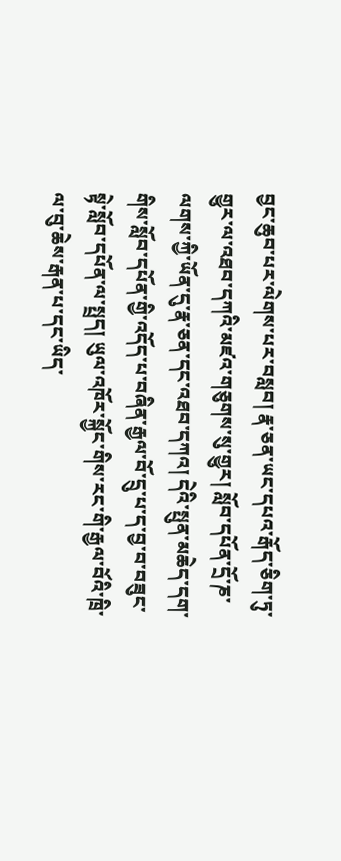བྱང་ཆུབ་པར་ལེགས་པར་བསླབ། རྣ་ཅན་ཡང་དཔའ་རྒོད་ཅིག་ཏུ་གྱུར་ལ་འཐབ་དཀའི་མཛའ་གཅུགས་སུ་གྱུར། སློབ་དཔོན་དྲོ་ཎ་ལགས་ཀྱི་ཡོན་དུ་རྣ་ཅན་དང་འཐབ་དཀའ། དེའི་སྤུན་མཆེད་དག་གིས་སློབ་དཔོན་གྱི་འདོད་པ་བཞིན་རྒྱལ་བོ་དྲུ་པ་ད་བྱ་བ་བཟུང་སྟེ་སློབ་དཔོན་ལ་སྤྲད། ཡུལ་འཁོར་སྐྱོང་གིས་རང་གི་རྒྱལ་བོའི་ཁྲི་ལ་བུ་ཆེས་རྒན་པ་དང་ཡིད་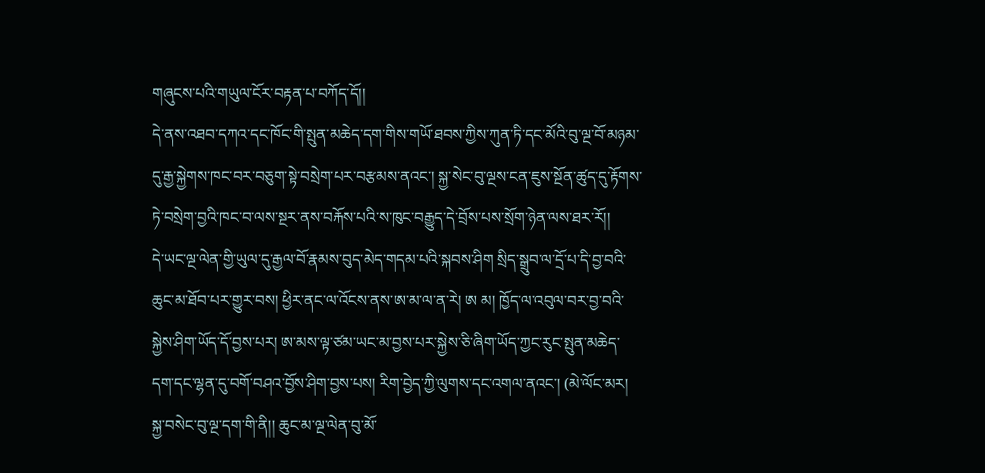གཞུངས་པའི་གཡུལ་ངོར་བརྟན་པ་བཀོད་དོ།།
དེ་ནས་འཐབ་དཀའ་དང་ཁོང་གི་སྤུན་མཆེད་དག་གིས་གཡོ་ཐབས་ཀྱིས་ཀུན་ཏི་དང་མོའི་བུ་ལྔ་བོ་མཉམ་དུ་རྒྱ་སྐྱེགས་ཁང་བར་བཅུག་སྟེ་བསྲེག་པར་བརྩམས་ནའང་། སྐྱ་སེང་བུ་ལྔས་ངན་ཇུས་སྔོན་ཚུད་དུ་རྟོགས་ཏེ་བསྲེག་བྱའི་ཁང་བ་ལས་སྔར་ནས་བརྐོས་པའི་ས་ཁུང་བརྒྱུད་དེ་བྲོས་པས་སྲོག་ཉེན་ལས་ཐར་རོ།།
དེ་ཡང་ལྔ་ལེན་གྱི་ཡུལ་དུ་རྒྱལ་བོ་རྣམས་བུད་མེད་གདམ་པའི་སྐབས་ཤིག སྲིད་སྒྲུབ་ལ་དྲོ་པ་དི་བྱ་བའི་ཆུང་མ་ཐོབ་པར་གྱུར་བས། ཕྱིར་ནང་ལ་འོངས་ནས་ཨ་མ་ལ་ན་རེ། ཨ མ། ཁྱོད་ལ་འབུལ་བར་བྱ་བའི་སྐྱེས་ཤིག་ཡོད་དོ་བྱས་པར། ཨ་མས་ལྟ་ཙམ་ཡང་མ་བྱས་པར་སྐྱེས་ཅི་ཞིག་ཡོད་ཀྱང་རུང་སྤུན་མཆེད་དག་དང་ལྷན་དུ་བགོ་བཤའ་བྱོས་ཤིག་བྱས་པས། རིག་བྱེད་ཀྱི་ལུགས་དང་འགལ་ནའང་། (མེ་ལོང་མར། སྐྱ་བསེང་བུ་ལྔ་དག་གི་ནི།། ཆུང་མ་ལྔ་ལེན་བུ་མོ་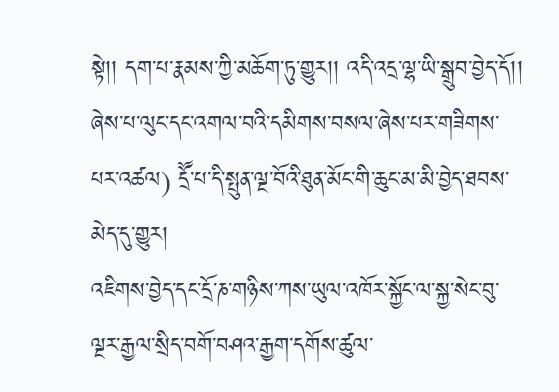སྟེ།། དག་པ་རྣམས་ཀྱི་མཆོག་ཏུ་གྱུར།། འདི་འདྲ་ལྷ་ཡི་སྒྲུབ་བྱེད་དོ།། ཞེས་པ་ལུང་དང་འགལ་བའི་དམིགས་བསལ་ཞེས་པར་གཟིགས་པར་འཚལ) དྲཽ་པ་དི་སྤུན་ལྔ་བོའི་ཐུན་མོང་གི་ཆུང་མ་མི་བྱེད་ཐབས་མེད་དུ་གྱུར།
འཇིགས་བྱེད་དང་དྲོ་ཎ་གཉིས་ཀས་ཡུལ་འཁོར་སྐྱོང་ལ་སྐྱ་སེང་བུ་ལྔར་རྒྱལ་སྲིད་བགོ་བཤའ་རྒྱག་དགོས་ཚུལ་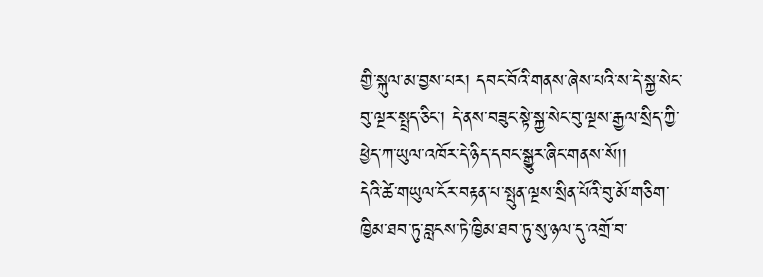གྱི་སྐུལ་མ་བྱས་པར། དབང་བོའི་གནས་ཞེས་པའི་ས་དེ་སྐྱ་སེང་བུ་ལྔར་སྤྲད་ཅིང་། དེ་ནས་བཟུང་སྟེ་སྐྱ་སེང་བུ་ལྔས་རྒྱལ་སྲིད་ཀྱི་ཕྱེད་ཀ་ཡུལ་འཁོར་དེ་ཉིད་དབང་སྒྱུར་ཞིང་གནས་སོ།།
དེའི་ཚེ་གཡུལ་ངོར་བརྟན་པ་སྤུན་ལྔས་སྲིན་པོའི་བུ་མོ་གཅིག་ཁྱིམ་ཐབ་ཏུ་བླངས་ཏེ་ཁྱིམ་ཐབ་ཏུ་སུ་ཉལ་དུ་འགྲོ་བ་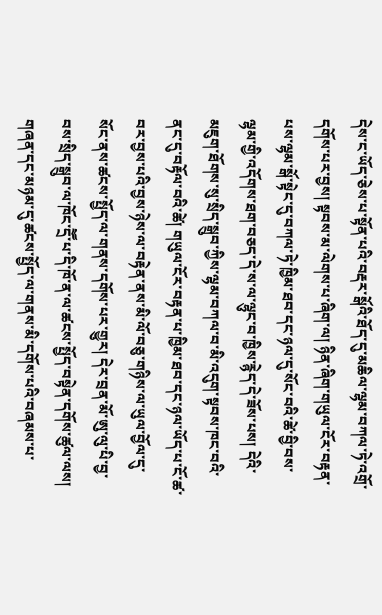དེས་ང་ཡོད་ཅེས་པ་སྟོན་པའི་བརྡར་སྒོའི་ཐོད་དུ་མཆིལ་ལྷམ་བཀལ་ཏེ་འགྲོ་དགོས་པར་བྱས། སྟབས་མ་ལེགས་པ་ཞིག་ལ། ཉིན་ཞིག་གཡུལ་ངོར་བརྟན་པས་ལྷམ་སྒོ་སྟེང་དུ་བཀལ་ཏེ་ཁྱིམ་ཐབ་དང་ཉལ་དུ་སོང་བའི་ཚེ་བྱི་བས་ལྷམ་གྱི་འདོགས་ཐག་བཅད་དེ་ས་ལ་ལྷུང་བ་ཁྱིས་རྙེད་དེ་ཟོས་པས། དེའི་མཇུག་ཐོགས་སུ་སྲིད་སྒྲུབ་ཀྱིས་ལྷམ་བཀལ་བ་མི་འདུག་སྟབས་ཁང་བའི་ནང་དུ་བརྟོལ་བའི་ཚེ། གཡུལ་ངོར་བརྟན་པ་ཁྱིམ་ཐབ་དང་ཉལ་ཡོད་པ་ངོ་ཚ་བར་བྱས་པའི་བྱས་ཉེས་ལ་བརྟེན་ནས་མི་ལོ་བཅུ་གཉིས་ལ་ཡུལ་བྱོལ་དུ་སོང་ནས་ཚངས་སྤྱོད་ལ་གནས་དགོས་པར་གྱུར། དེར་བྲན་མོ་ཨུ་ལུ་པི་བྱ་བས་སྲིད་སྒྲུབ་ལ་ཁོང་དྲཽ་པ་དི་ཁོ་ན་ལ་ཚངས་སྤྱོད་བསྟེན་དགོས་ཚུལ་ལས། གཞན་དང་མཉམ་དུ་ཚངས་སྤྱོད་ལ་གནས་མི་དགོས་པའི་བཞམས་པ་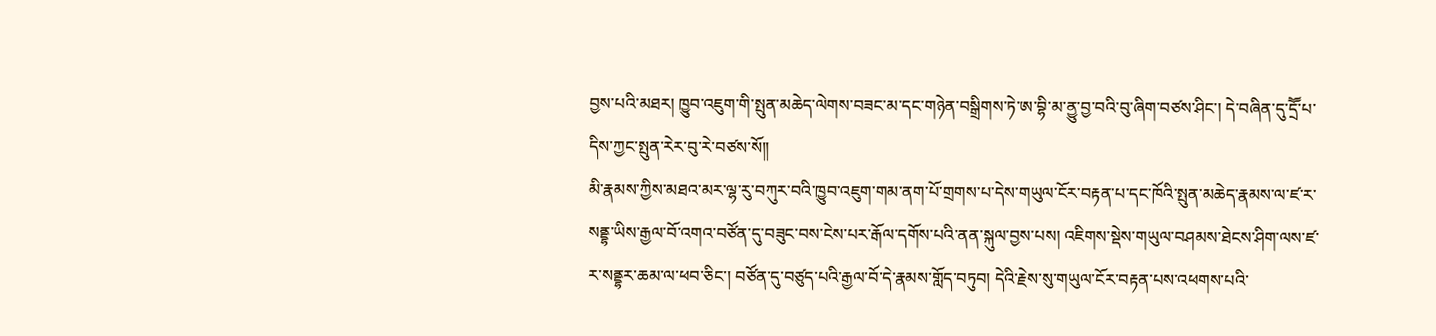བྱས་པའི་མཐར། ཁྱུབ་འཇུག་གི་སྤུན་མཆེད་ལེགས་བཟང་མ་དང་གཉེན་བསྒྲིགས་ཏེ་ཨ་བྷི་མ་ནྱུ་བྱ་བའི་བུ་ཞིག་བཙས་ཤིང་། དེ་བཞིན་དུ་དྲཽ་པ་དིས་ཀྱང་སྤུན་རེར་བུ་རེ་བཙས་སོ།།
མི་རྣམས་ཀྱིས་མཐའ་མར་ལྷ་རུ་བཀུར་བའི་ཁྱུབ་འཇུག་གམ་ནག་པོ་གྲགས་པ་དེས་གཡུལ་ངོར་བརྟན་པ་དང་ཁོའི་སྤུན་མཆེད་རྣམས་ལ་ཛ་ར་སནྡྷ་ཡིས་རྒྱལ་བོ་འགའ་བཙོན་དུ་བཟུང་བས་ངེས་པར་རྒོལ་དགོས་པའི་ནན་སྐུལ་བྱས་པས། འཇིགས་སྡེས་གཡུལ་བཤམས་ཐེངས་ཤིག་ལས་ཛ་ར་སནྡྷར་ཆམ་ལ་ཕབ་ཅིང་། བཙོན་དུ་བཙུད་པའི་རྒྱལ་བོ་དེ་རྣམས་གློད་བཏུབ། དེའི་རྗེས་སུ་གཡུལ་ངོར་བརྟན་པས་འཕགས་པའི་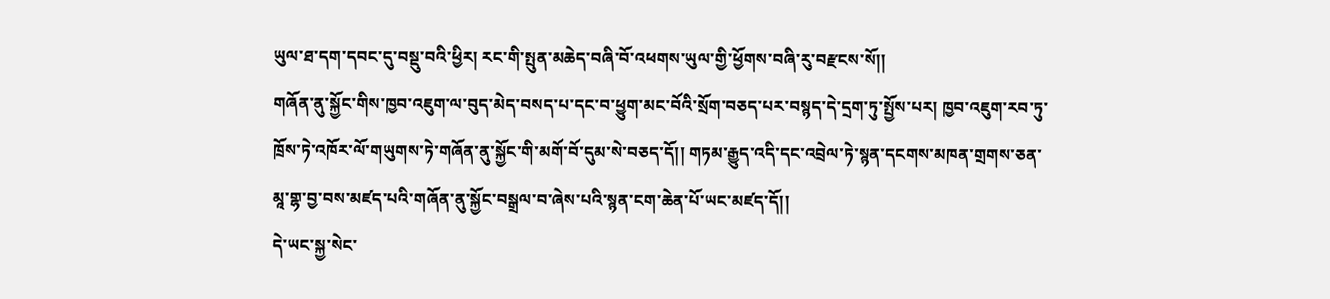ཡུལ་ཐ་དག་དབང་དུ་བསྡུ་བའི་ཕྱིར། རང་གི་སྤུན་མཆེད་བཞི་བོ་འཕགས་ཡུལ་གྱི་ཕྱོགས་བཞི་རུ་བརྫངས་སོ།།
གཞོན་ནུ་སྐྱོང་གིས་ཁྱབ་འཇུག་ལ་བུད་མེད་བསད་པ་དང་བ་ཕྱུག་མང་བོའི་སྲོག་བཅད་པར་བསྙད་དེ་དྲག་ཏུ་སྤྱོས་པར། ཁྱབ་འཇུག་རབ་ཏུ་ཁྲོས་ཏེ་འཁོར་ལོ་གཡུགས་ཏེ་གཞོན་ནུ་སྐྱོང་གི་མགོ་བོ་དུམ་སེ་བཅད་དོ།། གཏམ་རྒྱུད་འདི་དང་འབྲེལ་ཏེ་སྙན་དངགས་མཁན་གྲགས་ཅན་མཱ་གྷ་བྱ་བས་མཛད་པའི་གཞོན་ནུ་སྐྱོང་བསྒྲལ་བ་ཞེས་པའི་སྙན་ངག་ཆེན་པོ་ཡང་མཛད་དོ།།
དེ་ཡང་སྐྱ་སེང་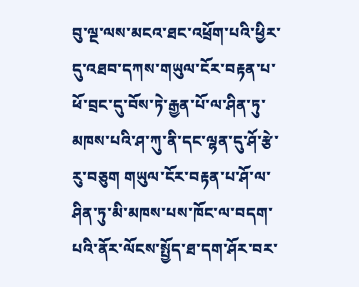བུ་ལྔ་ལས་མངའ་ཐང་འཕྲོག་པའི་ཕྱིར་དུ་འཐབ་དཀས་གཡུལ་ངོར་བརྟན་པ་ཕོ་བྲང་དུ་བོས་ཏེ་རྒྱན་པོ་ལ་ཤིན་ཏུ་མཁས་པའི་ཤ་ཀུ་ནི་དང་ལྷན་དུ་ཤོ་རྩེ་རུ་བཅུག གཡུལ་ངོར་བརྟན་པ་ཤོ་ལ་ཤིན་ཏུ་མི་མཁས་པས་ཁོང་ལ་བདག་པའི་ནོར་ལོངས་སྤྱོད་ཐ་དག་ཤོར་བར་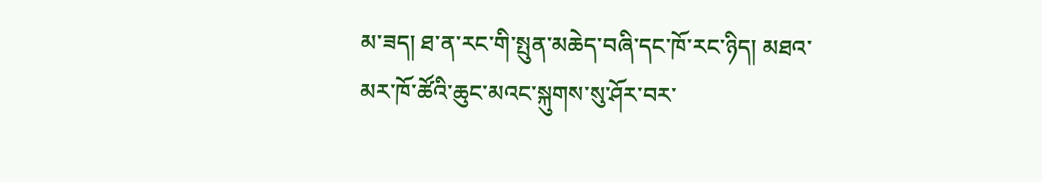མ་ཟད། ཐ་ན་རང་གི་སྤུན་མཆེད་བཞི་དང་ཁོ་རང་ཉིད། མཐའ་མར་ཁོ་ཚོའི་ཆུང་མའང་སྐུགས་སུ་ཤོར་བར་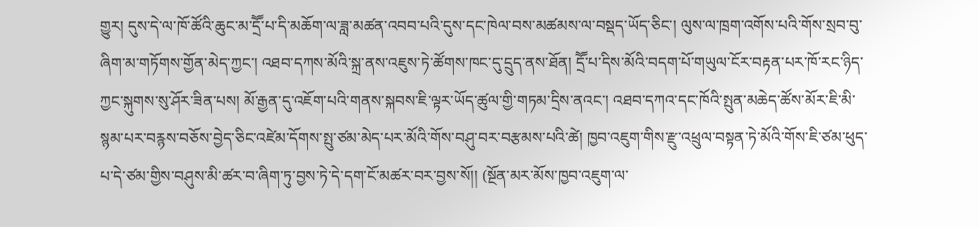གྱུར། དུས་དེ་ལ་ཁོ་ཚོའི་ཆུང་མ་དྲཽ་པ་དི་མཆོག་ལ་ཟླ་མཚན་འབབ་པའི་དུས་དང་ཁེལ་བས་མཚམས་ལ་བསྡད་ཡོད་ཅིང་། ལུས་ལ་ཁྲག་འགོས་པའི་གོས་སྲབ་བུ་ཞིག་མ་གཏོགས་གྱོན་མེད་ཀྱང་། འཐབ་དཀས་མོའི་སྐྲ་ནས་འཇུས་ཏེ་ཚོགས་ཁང་དུ་དྲུད་ནས་ཐོན། དྲཽ་པ་དིས་མོའི་བདག་པོ་གཡུལ་ངོར་བརྟན་པར་ཁོ་རང་ཉིད་ཀྱང་སྐུགས་སུ་ཤོར་ཟིན་པས། མོ་རྒྱན་དུ་འཇོག་པའི་གནས་སྐབས་ཇི་ལྟར་ཡོད་ཚུལ་གྱི་གཏམ་དྲིས་ནའང་། འཐབ་དཀའ་དང་ཁོའི་སྤུན་མཆེད་ཚོས་མོར་ཇི་མི་སྙམ་པར་བརྙས་བཅོས་བྱེད་ཅིང་འཛེམ་དོགས་སྤུ་ཙམ་མེད་པར་མོའི་གོས་བཤུ་བར་བརྩམས་པའི་ཚེ། ཁྱབ་འཇུག་གིས་རྫུ་འཕྲུལ་བསྟན་ཏེ་མོའི་གོས་ཇི་ཙམ་ཕུད་པ་དེ་ཙམ་གྱིས་བཤུས་མི་ཚར་བ་ཞིག་ཏུ་བྱས་ཏེ་དེ་དག་ངོ་མཚར་བར་བྱས་སོ།། (སྔོན་མར་མོས་ཁྱབ་འཇུག་ལ་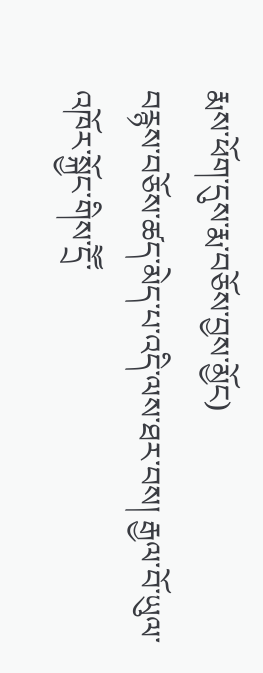རྨས་ཕོག་དུས་རྨ་བཅོས་བྱས་མྱོང)
བརྙས་བཅོས་ཚད་མེད་པ་འདི་ལས་ཐར་བས། རྒྱལ་བོ་ཡུལ་འཁོར་སྐྱོང་གིས་དྲཽ་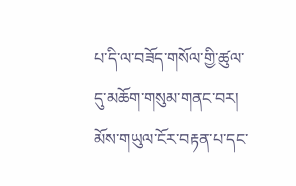པ་དི་ལ་བཟོད་གསོལ་གྱི་ཚུལ་དུ་མཆོག་གསུམ་གནང་བར། མོས་གཡུལ་ངོར་བརྟན་པ་དང་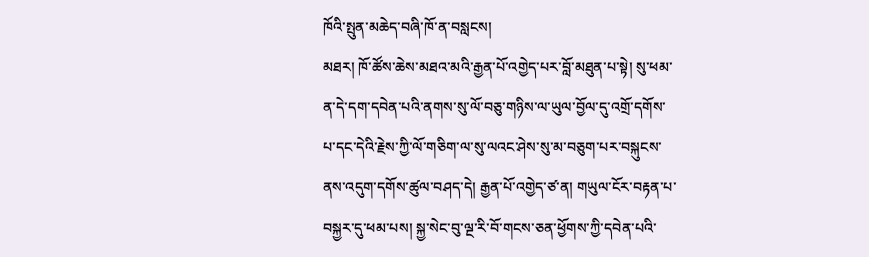ཁོའི་སྤུན་མཆེད་བཞི་ཁོ་ན་བསླངས།
མཐར། ཁོ་ཚོས་ཆེས་མཐའ་མའི་རྒྱན་པོ་འགྱེད་པར་བློ་མཐུན་པ་སྟེ། སུ་ཕམ་ན་དེ་དག་དབེན་པའི་ནགས་སུ་ལོ་བཅུ་གཉིས་ལ་ཡུལ་བྱོལ་དུ་འགྲོ་དགོས་པ་དང་དེའི་རྗེས་ཀྱི་ལོ་གཅིག་ལ་སུ་ལའང་ཤེས་སུ་མ་བཅུག་པར་བསྐུངས་ནས་འདུག་དགོས་ཚུལ་བཤད་དེ། རྒྱན་པོ་འགྱེད་ཙ་ན། གཡུལ་ངོར་བརྟན་པ་བསྐྱར་དུ་ཕམ་པས། སྐྱ་སེང་བུ་ལྔ་རི་བོ་གངས་ཅན་ཕྱོགས་ཀྱི་དབེན་པའི་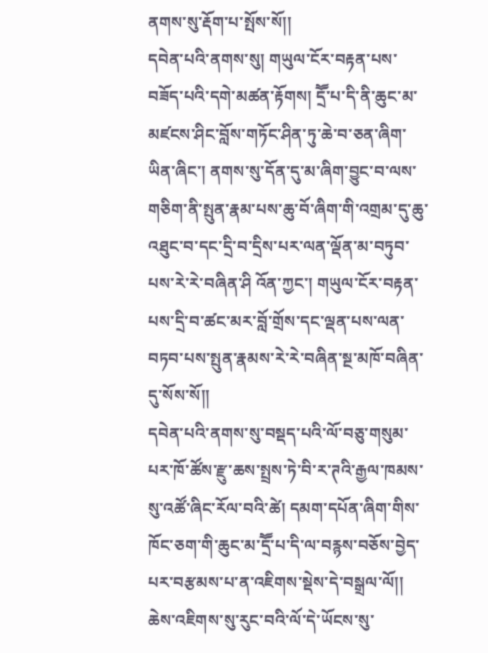ནགས་སུ་རྡོག་པ་སྤོས་སོ།།
དབེན་པའི་ནགས་སུ། གཡུལ་ངོར་བརྟན་པས་བཟོད་པའི་དགེ་མཚན་རྟོགས། དྲཽ་པ་དི་ནི་ཆུང་མ་མཛངས་ཤིང་བློས་གཏོང་ཤིན་ཏུ་ཆེ་བ་ཅན་ཞིག་ཡིན་ཞིང་། ནགས་སུ་དོན་དུ་མ་ཞིག་བྱུང་བ་ལས་གཅིག་ནི་སྤུན་རྣམ་པས་ཆུ་བོ་ཞིག་གི་འགྲམ་དུ་ཆུ་འཐུང་བ་དང་དྲི་བ་དྲིས་པར་ལན་ལྡོན་མ་བཏུབ་པས་རེ་རེ་བཞིན་ཤི འོན་ཀྱང་། གཡུལ་ངོར་བརྟན་པས་དྲི་བ་ཚང་མར་བློ་གྲོས་དང་ལྡན་པས་ལན་བཏབ་པས་སྤུན་རྣམས་རེ་རེ་བཞིན་སྔ་མཁོ་བཞིན་དུ་སོས་སོ།།
དབེན་པའི་ནགས་སུ་བསྡད་པའི་ལོ་བཅུ་གསུམ་པར་ཁོ་ཚོས་རྫུ་ཆས་སྤྲས་ཏེ་བི་ར་ཊའི་རྒྱལ་ཁམས་སུ་འཚོ་ཞིང་རོལ་བའི་ཚེ། དམག་དཔོན་ཞིག་གིས་ཁོང་ཅག་གི་ཆུང་མ་དྲཽ་པ་དི་ལ་བརྙས་བཅོས་བྱེད་པར་བརྩམས་པ་ན་འཇིགས་སྡེས་དེ་བསྒྲལ་ལོ།།
ཆེས་འཇིགས་སུ་རུང་བའི་ལོ་དེ་ཡོངས་སུ་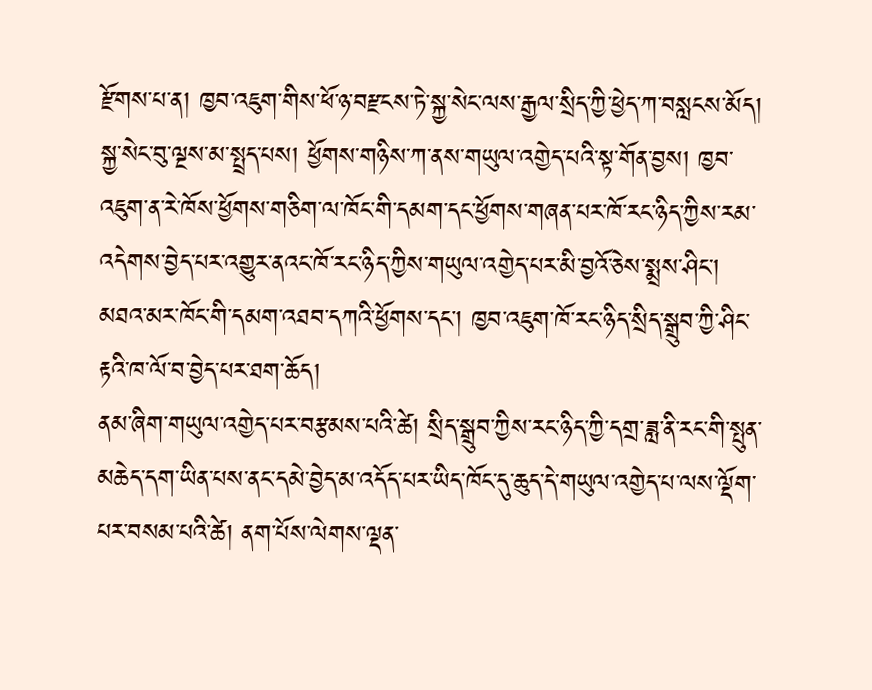རྫོགས་པ་ན། ཁྱབ་འཇུག་གིས་ཕོ་ཉ་བརྫངས་ཏེ་སྐྱ་སེང་ལས་རྒྱལ་སྲིད་ཀྱི་ཕྱེད་ཀ་བསླངས་མོད། སྐྱ་སེང་བུ་ལྔས་མ་སྤྲད་པས། ཕྱོགས་གཉིས་ཀ་ནས་གཡུལ་འགྱེད་པའི་སྟ་གོན་བྱས། ཁྱབ་འཇུག་ན་རེ་ཁོས་ཕྱོགས་གཅིག་ལ་ཁོང་གི་དམག་དང་ཕྱོགས་གཞན་པར་ཁོ་རང་ཉིད་ཀྱིས་རམ་འདེགས་བྱེད་པར་འགྱུར་ནའང་ཁོ་རང་ཉིད་ཀྱིས་གཡུལ་འགྱེད་པར་མི་བྱའོ་ཅེས་སྨྲས་ཤིང་། མཐའ་མར་ཁོང་གི་དམག་འཐབ་དཀའི་ཕྱོགས་དང་། ཁྱབ་འཇུག་ཁོ་རང་ཉིད་སྲིད་སྒྲུབ་ཀྱི་ཤིང་རྟའི་ཁ་ལོ་བ་བྱེད་པར་ཐག་ཆོད།
ནམ་ཞིག་གཡུལ་འགྱེད་པར་བརྩམས་པའི་ཚེ། སྲིད་སྒྲུབ་ཀྱིས་རང་ཉིད་ཀྱི་དགྲ་ཟླ་ནི་རང་གི་སྤུན་མཆེད་དག་ཡིན་པས་ནང་དམེ་བྱེད་མ་འདོད་པར་ཡིད་ཁོང་དུ་ཆུད་དེ་གཡུལ་འགྱེད་པ་ལས་ལྡོག་པར་བསམ་པའི་ཚེ། ནག་པོས་ལེགས་ལྡན་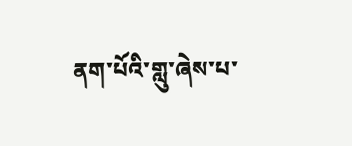ནག་པོའི་གླུ་ཞེས་པ་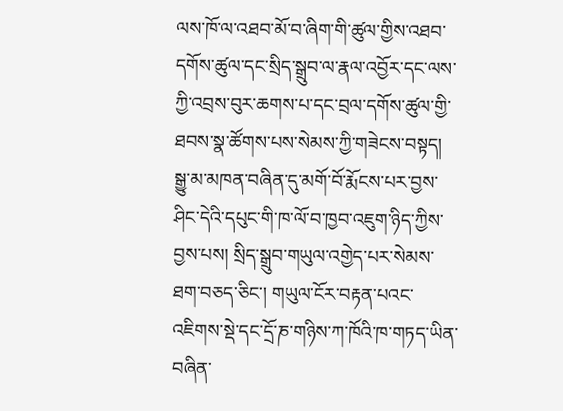ལས་ཁོ་ལ་འཐབ་མོ་བ་ཞིག་གི་ཚུལ་གྱིས་འཐབ་དགོས་ཚུལ་དང་སྲིད་སྒྲུབ་ལ་རྣལ་འབྱོར་དང་ལས་ཀྱི་འབྲས་བུར་ཆགས་པ་དང་བྲལ་དགོས་ཚུལ་གྱི་ཐབས་སྣ་ཚོགས་པས་སེམས་ཀྱི་གཟེངས་བསྟད། སྒྱུ་མ་མཁན་བཞིན་དུ་མགོ་བོ་རྨོངས་པར་བྱས་ཤིང་དེའི་དཔུང་གི་ཁ་ལོ་བ་ཁྱབ་འཇུག་ཉིད་ཀྱིས་བྱས་པས། སྲིད་སྒྲུབ་གཡུལ་འགྱེད་པར་སེམས་ཐག་བཅད་ཅིང་། གཡུལ་ངོར་བརྟན་པའང་འཇིགས་སྡེ་དང་དྲོ་ཎ་གཉིས་ཀ་ཁོའི་ཁ་གཏད་ཡིན་བཞིན་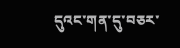དུའང་གན་དུ་བཅར་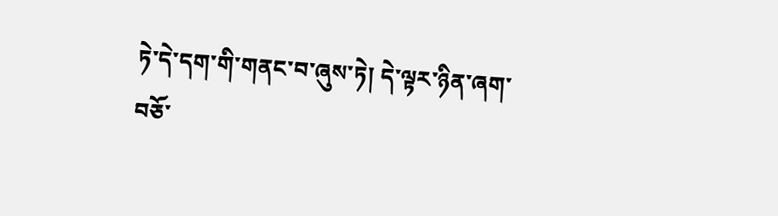ཏེ་དེ་དག་གི་གནང་བ་ཞུས་ཏེ། དེ་ལྟར་ཉིན་ཞག་བཅོ་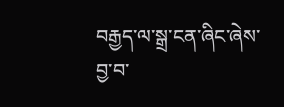བརྒྱད་ལ་སྒྲ་ངན་ཞིང་ཞེས་བྱ་བ་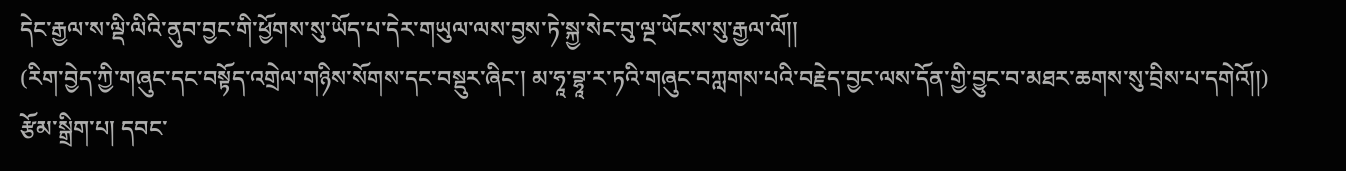དེང་རྒྱལ་ས་ལྡི་ལིའི་ནུབ་བྱང་གི་ཕྱོགས་སུ་ཡོད་པ་དེར་གཡུལ་ལས་བྱས་ཏེ་སྐྱ་སེང་བུ་ལྔ་ཡོངས་སུ་རྒྱལ་ལོ།།
(རིག་བྱེད་ཀྱི་གཞུང་དང་བསྟོད་འགྲེལ་གཉིས་སོགས་དང་བསྡུར་ཞིང་། མ་ཧཱ་བྷཱ་ར་ཏའི་གཞུང་བཀླགས་པའི་བརྗེད་བྱང་ལས་དོན་གྱི་བྱུང་བ་མཐར་ཆགས་སུ་བྲིས་པ་དགེའོ།།)
རྩོམ་སྒྲིག་པ། དབང་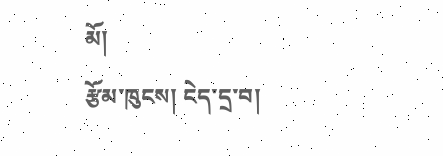མོ།
རྩོམ་ཁུངས། ངེད་དྲ་བ།